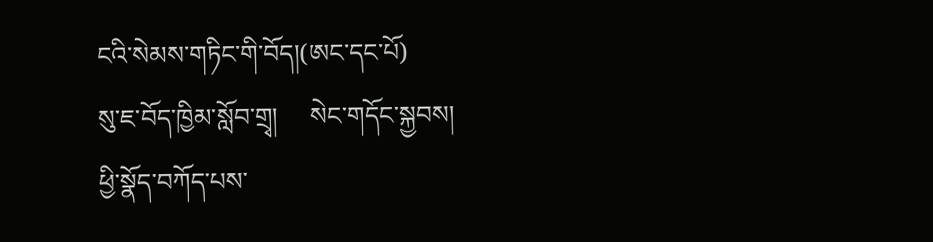ངའི་སེམས་གཏིང་གི་བོད།(ཨང་དང་པོ)
སུ་ཇ་བོད་ཁྱིམ་སློབ་གྲྭ།     སེང་གདོང་སྐྱབས།
ཕྱི་སྣོད་བཀོད་པས་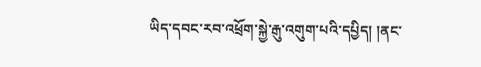ཡིད་དབང་རབ་འཕྲོག་སྐྱེ་རྒུ་འགུག་པའི་དཔྱིད། །ནང་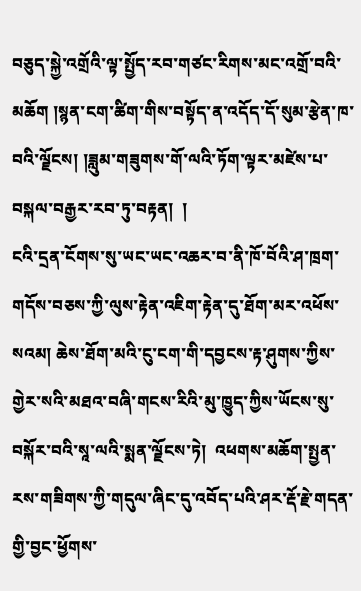བཅུད་སྐྱེ་འགྲོའི་ལྟ་སྤྱོད་རབ་གཙང་རིགས་མང་འགྲོ་བའི་མཆོག །སྙན་ངག་ཚིག་གིས་བསྟོད་ན་འདོད་དོ་སུམ་རྩེན་ཁ་བའི་ལྗོངས། །ཟླུམ་གཟུགས་གོ་ལའི་ཏོག་ལྟར་མཛེས་པ་བསྐལ་བརྒྱར་རབ་ཏུ་བརྟན།  །
ངའི་དྲན་ངོགས་སུ་ཡང་ཡང་འཆར་བ་ནི་ཁོ་བོའི་ཤ་ཁྲག་གདོས་བཅས་ཀྱི་ལུས་རྟེན་འཇིག་རྟེན་དུ་ཐོག་མར་འཕོས་སའམ། ཆེས་ཐོག་མའི་ངུ་ངག་གི་དབྱངས་རྟ་ཤུགས་ཀྱིས་གྱེར་སའི་མཐའ་བཞི་གངས་རིའི་མུ་ཁྱུད་ཀྱིས་ཡོངས་སུ་བསྐོར་བའི་སཱ་ལའི་སྨན་ལྗོངས་ཏེ།  འཕགས་མཆོག་སྤྱན་རས་གཟིགས་ཀྱི་གདུལ་ཞིང་དུ་འབོད་པའི་ཤར་རྡོ་རྗེ་གདན་གྱི་བྱང་ཕྱོགས་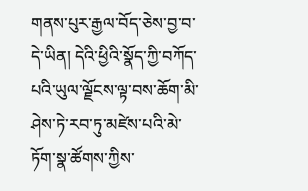གནས་པུར་རྒྱལ་བོད་ཅེས་བྱ་བ་དེ་ཡིན། དེའི་ཕྱིའི་སྣོད་ཀྱི་བཀོད་པའི་ཡུལ་ལྗོངས་ལྟ་བས་ཆོག་མི་ཤེས་ཏེ་རབ་ཏུ་མཛེས་པའི་མེ་ཏོག་སྣ་ཚོགས་ཀྱིས་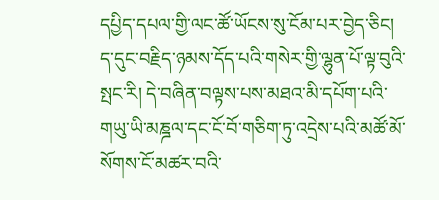དཔྱིད་དཔལ་གྱི་ལང་ཚོ་ཡོངས་སུ་ངོམ་པར་བྱེད་ཅིང། ད་དུང་བརྗིད་ཉམས་དོད་པའི་གསེར་གྱི་ལྷུན་པོ་ལྟ་བུའི་སྤང་རི། དེ་བཞིན་བལྟས་པས་མཐའ་མི་དཔོག་པའི་གཡུ་ཡི་མཎྜལ་དང་ངོ་བོ་གཅིག་ཏུ་འདྲེས་པའི་མཚོ་མོ་སོགས་ངོ་མཚར་བའི་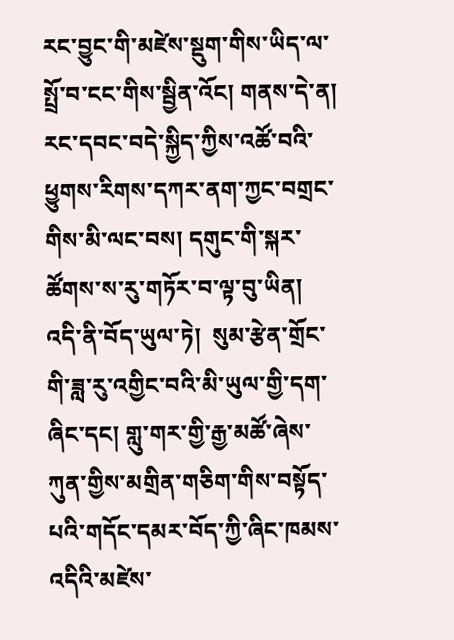རང་བྱུང་གི་མཛེས་སྡུག་གིས་ཡིད་ལ་སྤྲོ་བ་ངང་གིས་སྦྱིན་འོང། གནས་དེ་ན། རང་དབང་བདེ་སྐྱིད་ཀྱིས་འཚོ་བའི་ཕྱུགས་རིགས་དཀར་ནག་ཀྱང་བགྲང་གིས་མི་ལང་བས། དགུང་གི་སྐར་ཚོགས་ས་རུ་གཏོར་བ་ལྟ་བུ་ཡིན།  འདི་ནི་བོད་ཡུལ་ཏེ།  སུམ་རྩེན་གྲོང་གི་ཟླ་རུ་འགྱིང་བའི་མི་ཡུལ་གྱི་དག་ཞིང་དང། གླུ་གར་གྱི་རྒྱ་མཚོ་ཞེས་ཀུན་གྱིས་མགྲིན་གཅིག་གིས་བསྟོད་པའི་གདོང་དམར་བོད་ཀྱི་ཞིང་ཁམས་འདིའི་མཛེས་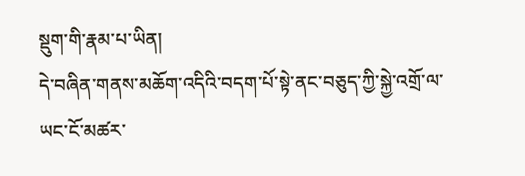སྡུག་གི་རྣམ་པ་ཡིན།
དེ་བཞིན་གནས་མཆོག་འདིའི་བདག་པོ་སྟེ་ནང་བཅུད་ཀྱི་སྐྱེ་འགྲོ་ལ་ཡང་ངོ་མཚར་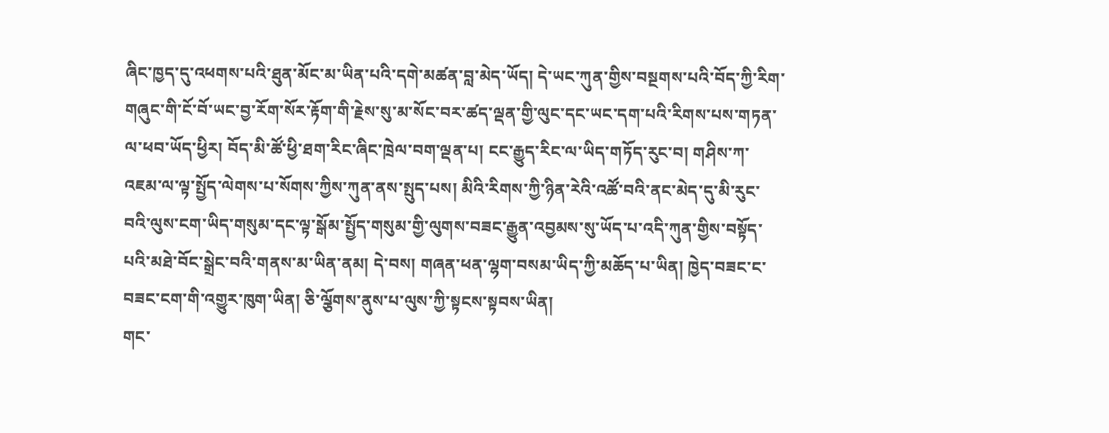ཞིང་ཁྱད་དུ་འཕགས་པའི་ཐུན་མོང་མ་ཡིན་པའི་དགེ་མཚན་བླ་མེད་ཡོད། དེ་ཡང་ཀུན་གྱིས་བསྔགས་པའི་བོད་ཀྱི་རིག་གཞུང་གི་ངོ་བོ་ཡང་བྱ་རོག་སོར་རྟོག་གི་རྗེས་སུ་མ་སོང་བར་ཚད་ལྡན་གྱི་ལུང་དང་ཡང་དག་པའི་རིགས་པས་གཏན་ལ་ཕབ་ཡོད་ཕྱིར། བོད་མི་ཚོ་ཕྱི་ཐག་རིང་ཞིང་ཁྲེལ་བག་ལྡན་པ། ངང་རྒྱུད་རིང་ལ་ཡིད་གཏོད་རུང་བ། གཤིས་ཀ་འཇམ་ལ་ལྟ་སྤྱོད་ལེགས་པ་སོགས་ཀྱིས་ཀུན་ནས་སྤུད་པས། མིའི་རིགས་ཀྱི་ཉིན་རེའི་འཚོ་བའི་ནང་མེད་དུ་མི་རུང་བའི་ལུས་ངག་ཡིད་གསུམ་དང་ལྟ་སྒོམ་སྤྱོད་གསུམ་གྱི་ལུགས་བཟང་རྒྱུན་འབྱམས་སུ་ཡོད་པ་འདི་ཀུན་གྱིས་བསྟོད་པའི་མཐེ་བོང་སྒྲེང་བའི་གནས་མ་ཡིན་ནམ། དེ་བས། གཞན་ཕན་ལྷག་བསམ་ཡིད་ཀྱི་མཆོད་པ་ཡིན། ཁྱེད་བཟང་ང་བཟང་ངག་གི་འགྱུར་ཁུག་ཡིན། ཅི་ལྕོགས་ནུས་པ་ལུས་ཀྱི་སྟངས་སྟབས་ཡིན།
གང་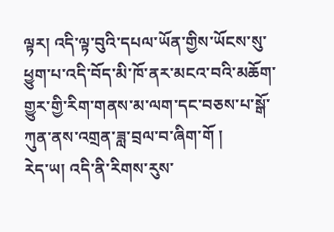ལྟར། འདི་ལྟ་བུའི་དཔལ་ཡོན་གྱིས་ཡོངས་སུ་ཕྱུག་པ་འདི་བོད་མི་ཁོ་ནར་མངའ་བའི་མཆོག་གྱུར་གྱི་རིག་གནས་མ་ལག་དང་བཅས་པ་སྒོ་ཀུན་ནས་འགྲན་ཟླ་བྲལ་བ་ཞིག་གོ །
རེད་ཡ། འདི་ནི་རིགས་རུས་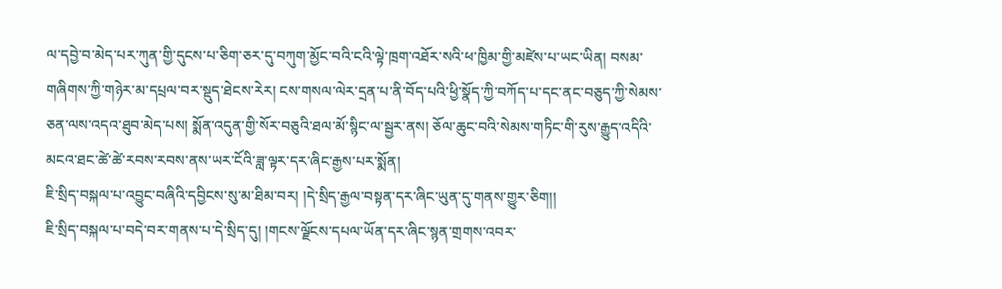ལ་དབྱེ་བ་མེད་པར་ཀུན་གྱི་དུངས་པ་ཅིག་ཅར་དུ་བཀུག་མྱོང་བའི་ངའི་ལྟེ་ཁྲག་འཐོར་སའི་ཕ་ཁྱིམ་གྱི་མཛེས་པ་ཡང་ཡིན། བསམ་གཞིགས་ཀྱི་གཉེར་མ་དཔྲལ་བར་སྡུད་ཐེངས་རེར། ངས་གསལ་ལེར་དྲན་པ་ནི་བོད་པའི་ཕྱི་སྣོད་ཀྱི་བཀོད་པ་དང་ནང་བཅུད་ཀྱི་སེམས་ཅན་ལས་འདའ་ཐུབ་མེད་པས། སྨོན་འདུན་གྱི་སོར་བཅུའི་ཐལ་མོ་སྙིང་ལ་སྦྱར་ནས། ཅོལ་ཆུང་བའི་སེམས་གཏིང་གི་རུས་རྒྱུད་འདིའི་མངའ་ཐང་ཚེ་ཚེ་རབས་རབས་ནས་ཡར་ངོའི་ཟླ་ལྟར་དར་ཞིང་རྒྱས་པར་སྨོན།
ཇི་སྲིད་བསྐལ་པ་འབྱུང་བཞིའི་དབྱིངས་སུ་མ་ཐིམ་བར། །དེ་སྲིད་རྒྱལ་བསྟན་དར་ཞིང་ཡུན་དུ་གནས་གྱུར་ཅིག།།
ཇི་སྲིད་བསྐལ་པ་བདེ་བར་གནས་པ་དེ་སྲིད་དུ། །གངས་ལྗོངས་དཔལ་ཡོན་དར་ཞིང་སྙན་གྲགས་འབར་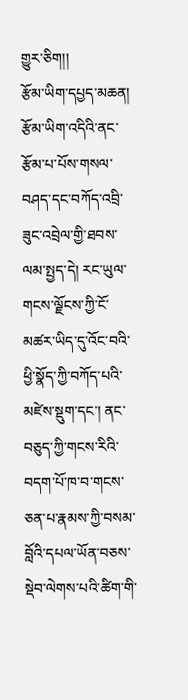གྱུར་ཅིག།།
རྩོམ་ཡིག་དཔྱད་མཆན།
རྩོམ་ཡིག་འདིའི་ནང་རྩོམ་པ་པོས་གསལ་བཤད་དང་བཀོད་འབྲི་ཟུང་འབྲེལ་གྱི་ཐབས་ལམ་སྤྱད་དེ། རང་ཡུལ་གངས་ལྗོངས་ཀྱི་ངོ་མཚར་ཡིད་དུ་འོང་བའི་ཕྱི་སྣོད་ཀྱི་བཀོད་པའི་མཛེས་སྡུག་དང་། ནང་བཅུད་ཀྱི་གངས་རིའི་བདག་པོ་ཁ་བ་གངས་ཅན་པ་རྣམས་ཀྱི་བསམ་བློའི་དཔལ་ཡོན་བཅས་སྡེབ་ལེགས་པའི་ཚིག་གི་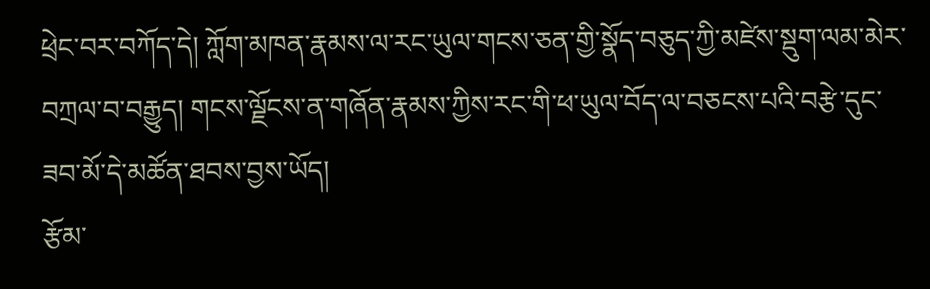ཕྲེང་བར་བཀོད་དེ། ཀློག་མཁན་རྣམས་ལ་རང་ཡུལ་གངས་ཅན་གྱི་སྣོད་བཅུད་ཀྱི་མཛེས་སྡུག་ལམ་མེར་བཀྲལ་བ་བརྒྱུད། གངས་ལྗོངས་ན་གཞོན་རྣམས་ཀྱིས་རང་གི་ཕ་ཡུལ་བོད་ལ་བཅངས་པའི་བརྩེ་དུང་ཟབ་མོ་དེ་མཚོན་ཐབས་བྱས་ཡོད།
རྩོམ་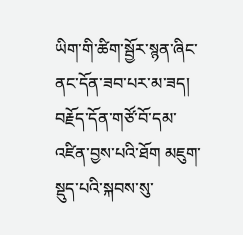ཡིག་གི་ཚིག་སྦྱོར་སྙན་ཞིང་ནང་དོན་ཟབ་པར་མ་ཟད། བརྗོད་དོན་གཙོ་བོ་དམ་འཛིན་བྱས་པའི་ཐོག མཇུག་སྡུད་པའི་སྐབས་སུ་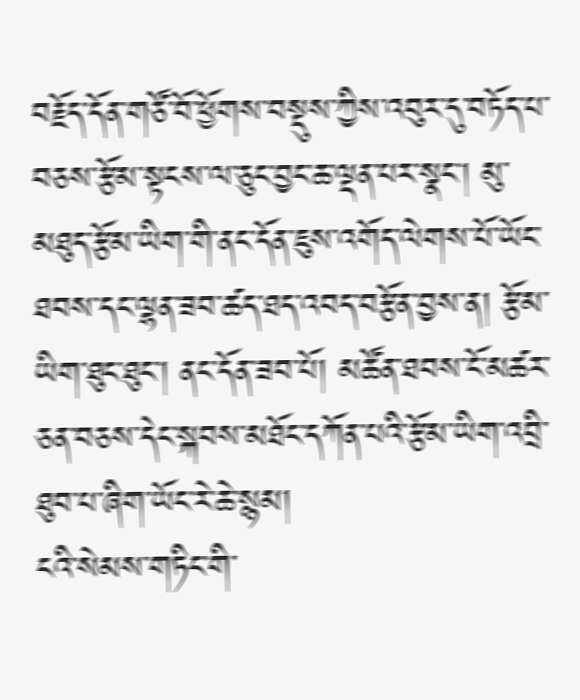བརྗོད་དོན་གཙོ་བོ་ཕྱོགས་བསྡུས་ཀྱིས་འབུར་དུ་བཏོད་པ་བཅས་རྩོམ་སྟངས་ལ་ཅུང་བྱང་ཆ་ལྡན་པར་སྣང། མུ་མཐུད་རྩོམ་ཡིག་གི་ནང་དོན་ཇུས་འགོད་ལེགས་པོ་ཡོང་ཐབས་དང་ལྷན་ཟབ་ཚད་ཐད་འབད་བརྩོན་བྱས་ན། རྩོམ་ཡིག་ཐུང་ཐུང་། ནང་དོན་ཟབ་པོ། མཚོན་ཐབས་ངོ་མཚར་ཅན་བཅས་དེང་སྐབས་མཐོང་དཀོན་པའི་རྩོམ་ཡིག་འབྲི་ཐུབ་པ་ཞིག་ཡོང་རེ་ཆེ་སྙམ།
ངའི་སེམས་གཏིང་གི་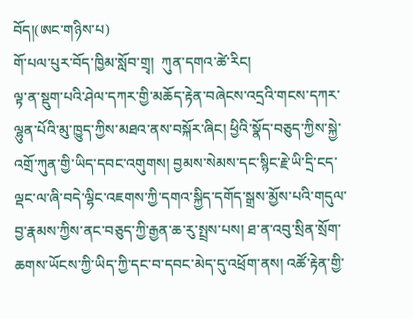བོད།(ཨང་གཉིས་པ)
གོ་པལ་པུར་བོད་ཁྱིམ་སློབ་གྲྭ།  ཀུན་དགའ་ཚེ་རིང།
ལྟ་ན་སྡུག་པའི་ཤེལ་དཀར་གྱི་མཆོད་རྟེན་བཞེངས་འདྲའི་གངས་དཀར་ལྷུན་པོའི་མུ་ཁྱུད་ཀྱིས་མཐའ་ནས་བསྐོར་ཞིང། ཕྱིའི་སྣོད་བཅུད་ཀྱིས་སྐྱེ་འགྲོ་ཀུན་གྱི་ཡིད་དབང་འགུགས། བྱམས་སེམས་དང་སྙིང་རྗེ་ཡི་དྲི་ངད་ལྡང་ལ་ཞི་བདེ་ལྷིང་འཇགས་ཀྱི་དགའ་སྐྱིད་དགོད་སྒྲས་མྱོས་པའི་གདུལ་བྱ་རྣམས་ཀྱིས་ནང་བཅུད་ཀྱི་རྒྱན་ཆ་རུ་སྤྲས་པས། ཐ་ན་འབུ་སྲིན་སྲོག་ཆགས་ཡོངས་ཀྱི་ཡིད་ཀྱི་དང་བ་དབང་མེད་དུ་འཕྲོག་ནས། འཚོ་རྟེན་གྱི་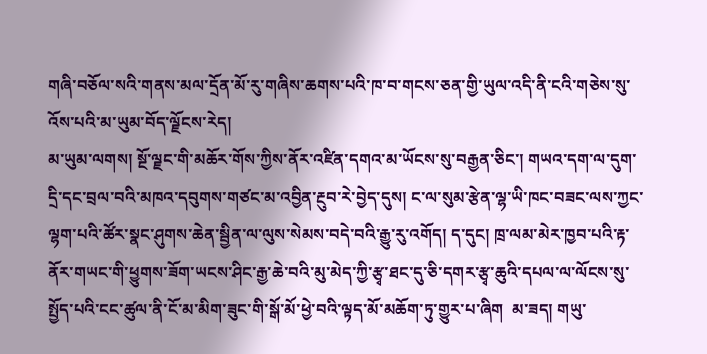གཞི་བཅོལ་སའི་གནས་མལ་དྲོན་མོ་རུ་གཞིས་ཆགས་པའི་ཁ་བ་གངས་ཅན་གྱི་ཡུལ་འདི་ནི་ངའི་གཅེས་སུ་འོས་པའི་མ་ཡུམ་བོད་ལྗོངས་རེད།
མ་ཡུམ་ལགས། སྔོ་ལྗང་གི་མཆོར་གོས་ཀྱིས་ནོར་འཛིན་དགའ་མ་ཡོངས་སུ་བརྒྱན་ཅིང་། གཡའ་དག་ལ་དུག་དྲི་དང་བྲལ་བའི་མཁའ་དབུགས་གཙང་མ་འབྱིན་རྔུབ་རེ་བྱེད་དུས། ང་ལ་སུམ་རྩེན་ལྷ་ཡི་ཁང་བཟང་ལས་ཀྱང་ལྷག་པའི་ཚོར་སྣང་ཤུགས་ཆེན་སྦྱིན་ལ་ལུས་སེམས་བདེ་བའི་རྒྱུ་རུ་འགོད། ད་དུང། ཁྲ་ལམ་མེར་ཁྱབ་པའི་རྟ་ནོར་གཡང་གི་ཕྱུགས་ཟོག་ཡངས་ཤིང་རྒྱ་ཆེ་བའི་མུ་མེད་ཀྱི་རྩྭ་ཐང་དུ་ཅི་དགར་རྩྭ་ཆུའི་དཔལ་ལ་ལོངས་སུ་སྤྱོད་པའི་ངང་ཚུལ་ནི་ངོ་མ་མིག་ཟུང་གི་སྒོ་མོ་ཕྱེ་བའི་ལྟད་མོ་མཆོག་ཏུ་གྱུར་པ་ཞིག  མ་ཟད། གཡུ་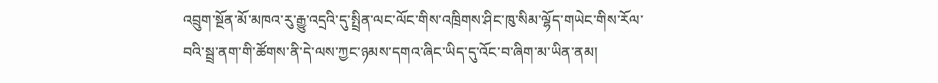འབྲུག་སྔོན་མོ་མཁའ་རུ་རྒྱུ་འདྲའི་དུ་སྤྲིན་ལང་ལོང་གིས་འཁྲིགས་ཤིང་ཁུ་སིམ་ལྷོད་གཡེང་གིས་རོལ་བའི་སྦྲ་ནག་གི་ཚོགས་ནི་དེ་ལས་ཀྱང་ཉམས་དགའ་ཞིང་ཡིད་དུ་འོང་བ་ཞིག་མ་ཡིན་ནམ།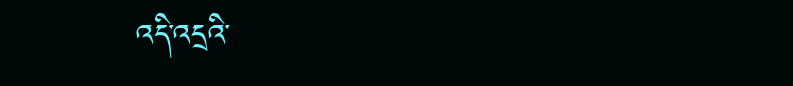འདི་འདྲའི་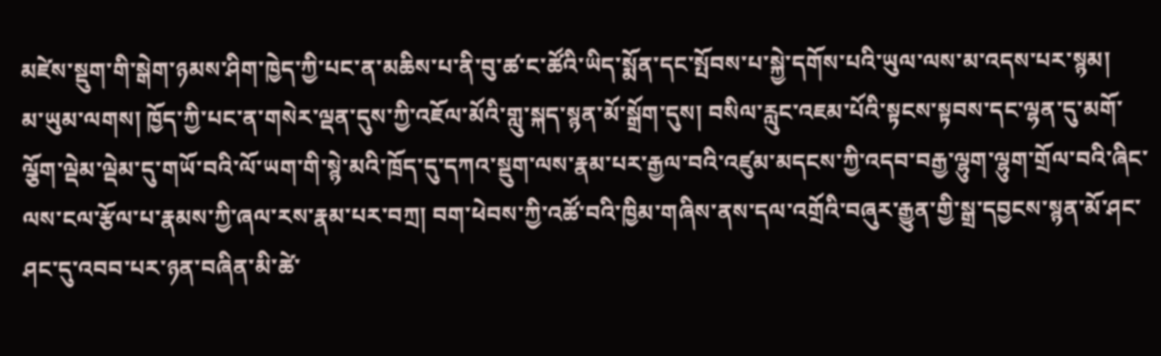མཛེས་སྡུག་གི་སྒེག་ཉམས་ཤིག་ཁྱེད་ཀྱི་པང་ན་མཆིས་པ་ནི་བུ་ཚ་ང་ཚོའི་ཡིད་སྨོན་དང་སྤོབས་པ་སྐྱེ་དགོས་པའི་ཡུལ་ལས་མ་འདས་པར་སྙམ།
མ་ཡུམ་ལགས། ཁྱོད་ཀྱི་པང་ན་གསེར་ལྡན་དུས་ཀྱི་འཇོལ་མོའི་གླུ་སྐད་སྙན་མོ་སྒྲོག་དུས། བསིལ་རླུང་འཇམ་པོའི་སྟངས་སྟབས་དང་ལྷན་དུ་མགོ་ལྕོག་ལྡེམ་ལྡེམ་དུ་གཡོ་བའི་ལོ་ཡག་གི་སྙེ་མའི་ཁྲོད་དུ་དཀའ་སྡུག་ལས་རྣམ་པར་རྒྱལ་བའི་འཛུམ་མདངས་ཀྱི་འདབ་བརྒྱ་ལྷུག་ལྷུག་གྲོལ་བའི་ཞིང་ལས་ངལ་རྩོལ་པ་རྣམས་ཀྱི་ཞལ་རས་རྣམ་པར་བཀྲ། བག་ཕེབས་ཀྱི་འཚོ་བའི་ཁྱིམ་གཞིས་ནས་དལ་འགྲོའི་བཞུར་རྒྱུན་གྱི་སྒྲ་དབྱངས་སྙན་མོ་ཤང་ཤང་དུ་འབབ་པར་ཉན་བཞིན་མི་ཚེ་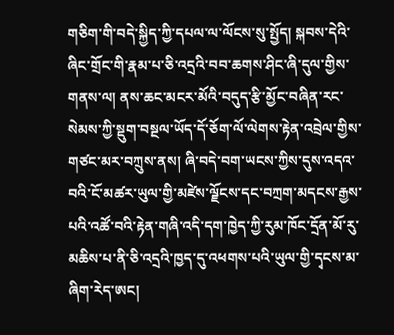གཅིག་གི་བདེ་སྐྱིད་ཀྱི་དཔལ་ལ་ལོངས་སུ་སྤྱོད། སྐབས་དེའི་ཞིང་གྲོང་གི་རྣམ་པ་ཅི་འདྲའི་བབ་ཆགས་ཤིང་ཞི་དུལ་གྱིས་གནས་ལ། ནས་ཆང་མངར་མོའི་བདུད་རྩི་མྱོང་བཞིན་རང་སེམས་ཀྱི་སྡུག་བསྔལ་ཡོད་དོ་ཅོག་ལོ་ལེགས་རྟེན་འབྲེལ་གྱིས་གཙང་མར་བཀྲུས་ནས། ཞི་བདེ་བག་ཡངས་ཀྱིས་དུས་འདའ་བའི་ངོ་མཚར་ཡུལ་གྱི་མཛེས་ལྗོངས་དང་བཀྲག་མདངས་རྒྱས་པའི་འཚོ་བའི་རྟེན་གཞི་འདི་དག་ཁྱེད་ཀྱི་རུམ་ཁོང་དྲོན་མོ་རུ་མཆིས་པ་ནི་ཅི་འདྲའི་ཁྱད་དུ་འཕགས་པའི་ཡུལ་གྱི་དྭངས་མ་ཞིག་རེད་ཨང།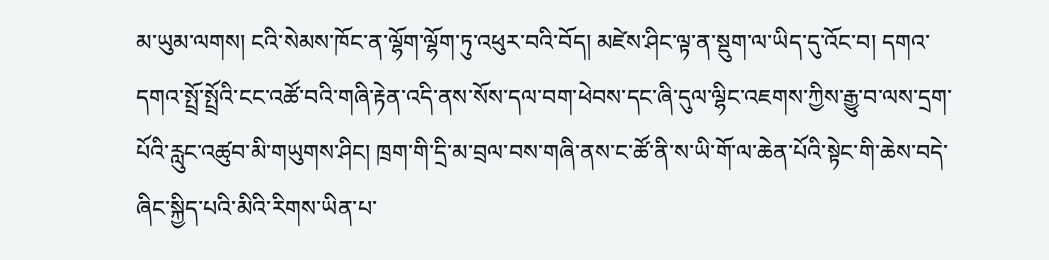མ་ཡུམ་ལགས། ངའི་སེམས་ཁོང་ན་ལྷོག་ལྷོག་ཏུ་འཕུར་བའི་བོད། མཛེས་ཤིང་ལྟ་ན་སྡུག་ལ་ཡིད་དུ་འོང་བ། དགའ་དགའ་སྤྲོ་སྤྲོའི་ངང་འཚོ་བའི་གཞི་རྟེན་འདི་ནས་སོས་དལ་བག་ཕེབས་དང་ཞི་དུལ་ལྷིང་འཇགས་ཀྱིས་རྒྱུ་བ་ལས་དྲག་པོའི་རླུང་འཚུབ་མི་གཡུགས་ཤིང། ཁྲག་གི་དྲི་མ་བྲལ་བས་གཞི་ནས་ང་ཚོ་ནི་ས་ཡི་གོ་ལ་ཆེན་པོའི་སྟེང་གི་ཆེས་བདེ་ཞིང་སྐྱིད་པའི་མིའི་རིགས་ཡིན་པ་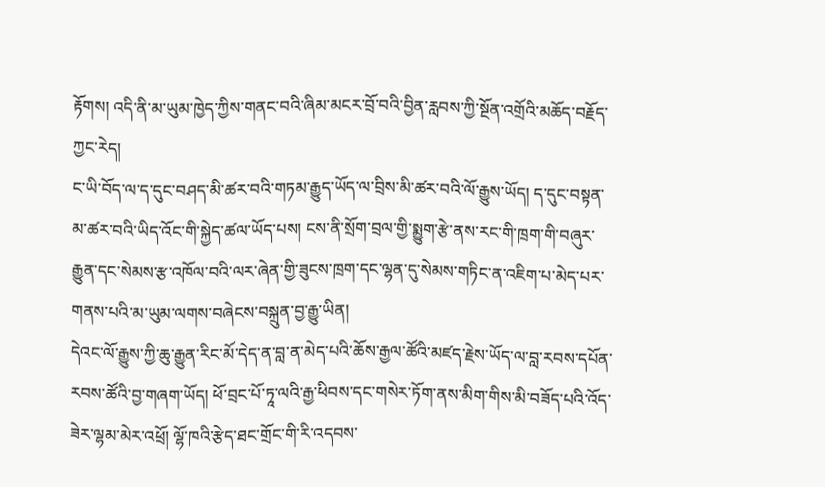རྟོགས། འདི་ནི་མ་ཡུམ་ཁྱེད་ཀྱིས་གནང་བའི་ཞིམ་མངར་བྲོ་བའི་བྱིན་རླབས་ཀྱི་སྔོན་འགྲོའི་མཆོད་བརྗོད་ཀྱང་རེད།
ང་ཡི་བོད་ལ་ད་དུང་བཤད་མི་ཚར་བའི་གཏམ་རྒྱུད་ཡོད་ལ་བྲིས་མི་ཚར་བའི་ལོ་རྒྱུས་ཡོད། ད་དུང་བསྟན་མ་ཚར་བའི་ཡིད་འོང་གི་སྐྱེད་ཚལ་ཡོད་པས། ངས་ནི་སྲོག་བྲལ་གྱི་སྨྱུག་རྩེ་ནས་རང་གི་ཁྲག་གི་བཞུར་རྒྱུན་དང་སེམས་རྩ་འཁོལ་བའི་ལར་ཞེན་གྱི་ཟུངས་ཁྲག་དང་ལྷན་དུ་སེམས་གཏིང་ན་འཇིག་པ་མེད་པར་གནས་པའི་མ་ཡུམ་ལགས་བཞེངས་བསྐྲུན་བྱ་རྒྱུ་ཡིན།
དེའང་ལོ་རྒྱུས་ཀྱི་ཆུ་རྒྱུན་རིང་མོ་དེད་ན་བླ་ན་མེད་པའི་ཆོས་རྒྱལ་ཚོའི་མཛད་རྗེས་ཡོད་ལ་བླ་རབས་དཔོན་རབས་ཚོའི་བྱ་གཞག་ཡོད། ཕོ་བྲང་པོ་ཏཱ་ལའི་རྒྱ་ཕིབས་དང་གསེར་ཏོག་ནས་མིག་གིས་མི་བཟོད་པའི་འོད་ཟེར་ལྷམ་མེར་འཕྲོ། ལྷོ་ཁའི་རྩེད་ཐང་གྲོང་གི་རི་འདབས་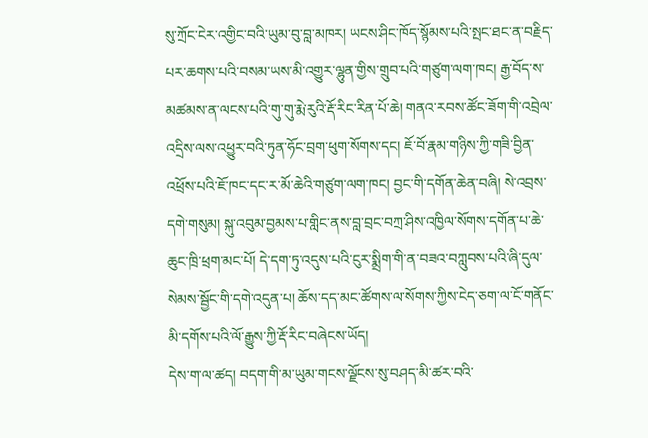སུ་ཀྲོང་ངེར་འགྱིང་བའི་ཡུམ་བུ་བླ་མཁར། ཡངས་ཤིང་ཁོད་སྙོམས་པའི་སྤང་ཐང་ན་བརྗིད་པར་ཆགས་པའི་བསམ་ཡས་མི་འགྱུར་ལྷུན་གྱིས་གྲུབ་པའི་གཙུག་ལག་ཁང། རྒྱ་བོད་ས་མཚམས་ན་ལངས་པའི་གུ་གུ་རྨེ་རུའི་རྡོ་རིང་རིན་པོ་ཆེ། གནའ་རབས་ཚོང་ཟོག་གི་འབྲེལ་འདྲིས་ལས་འཕྱུར་བའི་ཏུན་ཧོང་བྲག་ཕུག་སོགས་དང། ཇོ་བོ་རྣམ་གཉིས་ཀྱི་གཟི་བྱིན་འཕྲོས་པའི་ཇོ་ཁང་དང་ར་མོ་ཆེའི་གཙུག་ལག་ཁང། བྱང་གི་དགོན་ཆེན་བཞི། སེ་འབྲས་དགེ་གསུམ། སྐུ་འབུམ་བྱམས་པ་གླིང་ནས་བླ་བྲང་བཀྲ་ཤིས་འཁྱིལ་སོགས་དགོན་པ་ཆེ་ཆུང་ཁྲི་ཕྲག་མང་པོ། དེ་དག་ཏུ་འདུས་པའི་ངུར་སྨྲིག་གི་ན་བཟའ་བཀླུབས་པའི་ཞི་དུལ་སེམས་སྦྱོང་གི་དགེ་འདུན་པ། ཆོས་དད་མང་ཚོགས་ལ་སོགས་ཀྱིས་ངེད་ཅག་ལ་ངོ་གནོང་མི་དགོས་པའི་ལོ་རྒྱུས་ཀྱི་རྡོ་རིང་བཞེངས་ཡོད།
དེས་ག་ལ་ཚད། བདག་གི་མ་ཡུམ་གངས་ལྗོངས་སུ་བཤད་མི་ཚར་བའི་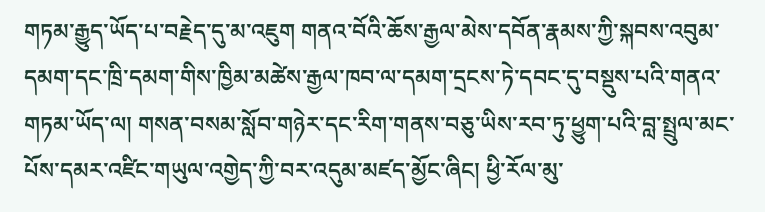གཏམ་རྒྱུད་ཡོད་པ་བརྗེད་དུ་མ་འཇུག གནའ་བོའི་ཆོས་རྒྱལ་མེས་དབོན་རྣམས་ཀྱི་སྐབས་འབུམ་དམག་དང་ཁྲི་དམག་གིས་ཁྱིམ་མཚེས་རྒྱལ་ཁབ་ལ་དམག་དྲངས་ཏེ་དབང་དུ་བསྡུས་པའི་གནའ་གཏམ་ཡོད་ལ། གསན་བསམ་སློབ་གཉེར་དང་རིག་གནས་བཅུ་ཡིས་རབ་ཏུ་ཕྱུག་པའི་བླ་སྤྲུལ་མང་པོས་དམར་འཛིང་གཡུལ་འགྱེད་ཀྱི་བར་འདུམ་མཛད་མྱོང་ཞིང། ཕྱི་རོལ་མུ་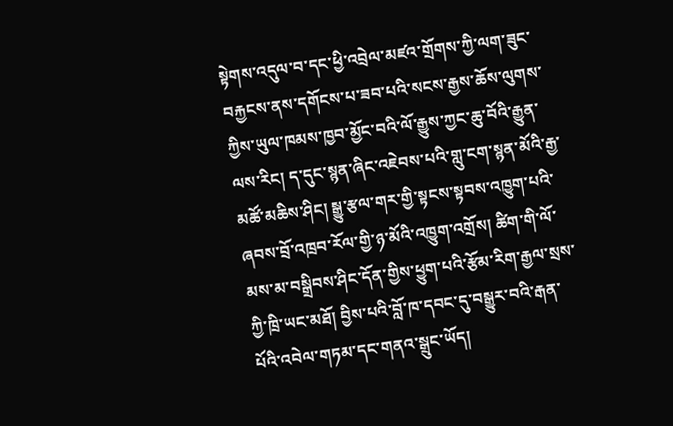སྟེགས་འདུལ་བ་དང་ཕྱི་འབྲེལ་མཛའ་གྲོགས་ཀྱི་ལག་ཟུང་བརྐྱངས་ནས་དགོངས་པ་ཟབ་པའི་སངས་རྒྱས་ཆོས་ལུགས་ཀྱིས་ཡུལ་ཁམས་ཁྱབ་མྱོང་བའི་ལོ་རྒྱུས་ཀྱང་ཆུ་བོའི་རྒྱུན་ལས་རིང། ད་དུང་སྙན་ཞིང་འཇེབས་པའི་གླུ་ངག་སྙན་མོའི་རྒྱ་མཚོ་མཆིས་ཤིང། སྒྱུ་རྩལ་གར་གྱི་སྟངས་སྟབས་འཁྱུག་པའི་ཞབས་བྲོ་འཁྲབ་རོལ་གྱི་ཉ་མོའི་འཁྱུག་འགྲོས། ཚིག་གི་ལོ་མས་མ་བསྒྲིབས་ཤིང་དོན་གྱིས་ཕྱུག་པའི་རྩོམ་རིག་རྒྱལ་སྲས་ཀྱི་ཁྲི་ཡང་མཐོ། བྱིས་པའི་བློ་ཁ་དབང་དུ་བསྒྱུར་བའི་རྒན་པོའི་འབེལ་གཏམ་དང་གནའ་སྒྲུང་ཡོད།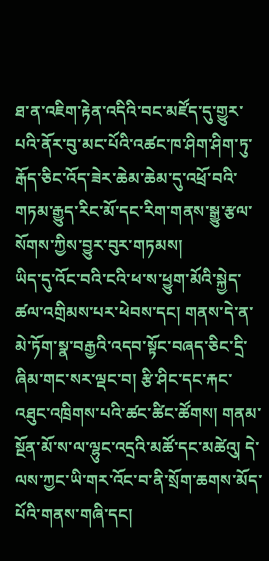ཐ་ན་འཇིག་རྟེན་འདིའི་བང་མཛོད་དུ་གྱུར་པའི་ནོར་བུ་མང་པོའི་འཚང་ཁ་ཤིག་ཤིག་ཏུ་རྒོད་ཅིང་འོད་ཟེར་ཆེམ་ཆེམ་དུ་འཕྲོ་བའི་གཏམ་རྒྱུད་རིང་མོ་དང་རིག་གནས་སྒྱུ་རྩལ་སོགས་ཀྱིས་བྱུར་བུར་གཏམས།
ཡིད་དུ་འོང་བའི་ངའི་ཕ་ས་ཕྱུག་མོའི་སྐྱེད་ཚལ་འགྲིམས་པར་ཕེབས་དང། གནས་དེ་ན་མེ་ཏོག་སྣ་བརྒྱའི་འདབ་སྟོང་བཞད་ཅིང་དྲི་ཞིམ་གང་སར་ལྡང་བ། རྩི་ཤིང་དང་རྐང་འཐུང་འཁྲིགས་པའི་ཚང་ཚིང་ཚོགས། གནམ་སྔོན་མོ་ས་ལ་ལྷུང་འདྲའི་མཚོ་དང་མཚེའུ། དེ་ལས་ཀྱང་ཡི་གར་འོང་བ་ནི་སྲོག་ཆགས་མོད་པོའི་གནས་གཞི་དང།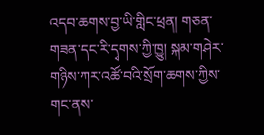འདབ་ཆགས་བྱ་ཡི་གླིང་ཕྲན། གཅན་གཟན་དང་རི་དྭགས་ཀྱི་ཁྱུ། སྐམ་གཤེར་གཉིས་ཀར་འཚོ་བའི་སྲོག་ཆགས་ཀྱིས་གང་ནས་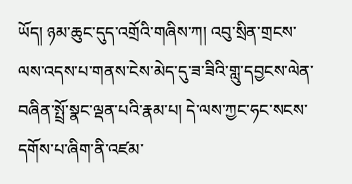ཡོད། ཉམ་ཆུང་དུད་འགྲོའི་གཞིས་ཀ། འབུ་སྲིན་གྲངས་ལས་འདས་པ་གནས་ངེས་མེད་དུ་ཟ་ཟིའི་གླུ་དབྱངས་ལེན་བཞིན་སྤྲོ་སྣང་ལྡན་པའི་རྣམ་པ། དེ་ལས་ཀྱང་ཧང་སངས་དགོས་པ་ཞིག་ནི་འཛམ་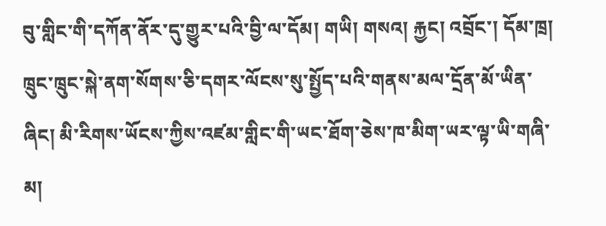བུ་གླིང་གི་དཀོན་ནོར་དུ་གྱུར་པའི་བྱི་ལ་དོམ། གཡི། གསའ། རྐྱང། འབྲོང་། དོམ་ཁྲ། ཁྲུང་ཁྲུང་སྐེ་ནག་སོགས་ཅི་དགར་ལོངས་སུ་སྤྱོད་པའི་གནས་མལ་དྲོན་མོ་ཡིན་ཞིང། མི་རིགས་ཡོངས་ཀྱིས་འཛམ་གླིང་གི་ཡང་ཐོག་ཅེས་ཁ་མིག་ཡར་ལྟ་ཡི་གཞི་མ།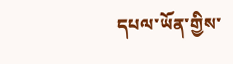དཔལ་ཡོན་གྱིས་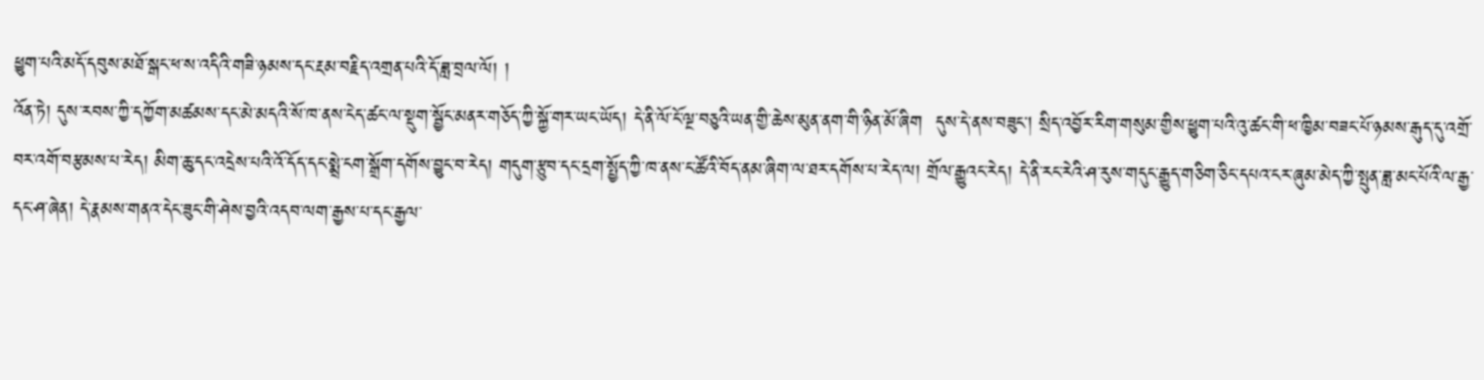ཕྱུག་པའི་མདོ་དབུས་མཐོ་སྒང་ཕ་ས་འདིའི་གཟི་ཉམས་དང་རྔམ་བརྗིད་འགྲན་པའི་དོ་ཟླ་བྲལ་ལོ། །
འོན་ཏེ། དུས་རབས་ཀྱི་དཀྱོག་མཚམས་དང་མེ་མདའི་སོ་ཁ་ནས་ངེད་ཚང་ལ་སྡུག་སྦྱོང་མནར་གཅོད་ཀྱི་སྐྱོ་གར་ཡང་ཡོད། དེ་ནི་ལོ་ངོ་ལྔ་བཅུའི་ཡན་གྱི་ཆེས་མུན་ནག་གི་ཉིན་མོ་ཞིག  དུས་དེ་ནས་བཟུང། སྲིད་འབྱོར་རིག་གསུམ་གྱིས་ཕྱུག་པའི་འུ་ཚང་གི་ཕ་ཁྱིམ་བཟང་པོ་ཉམས་རྒུད་དུ་འགྲོ་བར་འགོ་བརྩམས་པ་རེད། མིག་ཆུ་དང་འདྲེས་པའི་འོ་དོད་དང་སྨྲེ་ངག་སྒྲོག་དགོས་བྱུང་བ་རེད། གདུག་རྩུབ་དང་དྲག་སྤྱོད་ཀྱི་ཁ་ནས་ང་ཚོའི་བོད་ནམ་ཞིག་ལ་ཐར་དགོས་པ་རེད་ལ། གྲོལ་རྒྱུའང་རེད། དེ་ནི་རང་རེའི་ཤ་རུས་གདུང་རྒྱུད་གཅིག་ཅིང་དཔའ་ངར་ཞུམ་མེད་ཀྱི་སྤུན་ཟླ་མང་པོའི་ལ་རྒྱ་དང་ཤ་ཞེན། དེ་རྣམས་གནའ་དེང་ཟུང་གི་ཤེས་བྱའི་འདབ་ལག་རྒྱས་པ་དང་རྒྱལ་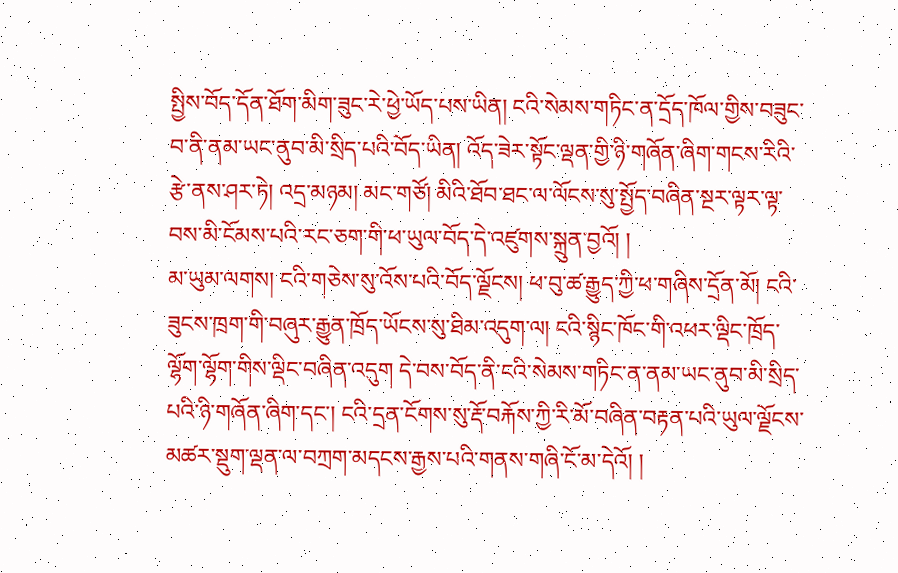སྤྱིས་བོད་དོན་ཐོག་མིག་ཟུང་རེ་ཕྱེ་ཡོད་པས་ཡིན། ངའི་སེམས་གཏིང་ན་དྲོད་ཁོལ་གྱིས་བཟུང་བ་ནི་ནམ་ཡང་ནུབ་མི་སྲིད་པའི་བོད་ཡིན། འོད་ཟེར་སྟོང་ལྡན་གྱི་ཉི་གཞོན་ཞིག་གངས་རིའི་རྩེ་ནས་ཤར་ཏེ། འདྲ་མཉམ། མང་གཙོ། མིའི་ཐོབ་ཐང་ལ་ལོངས་སུ་སྤྱོད་བཞིན་སྔར་ལྟར་ལྟ་བས་མི་ངོམས་པའི་རང་ཅག་གི་ཕ་ཡུལ་བོད་དེ་འཛུགས་སྐྲུན་བྱའོ། །
མ་ཡུམ་ལགས། ངའི་གཅེས་སུ་འོས་པའི་བོད་ལྗོངས། ཕ་བུ་ཚ་རྒྱུད་ཀྱི་ཕ་གཞིས་དྲོན་མོ། ངའི་ཟུངས་ཁྲག་གི་བཞུར་རྒྱུན་ཁྲོད་ཡོངས་སུ་ཐིམ་འདུག་ལ། ངའི་སྙིང་ཁོང་གི་འཕར་ལྡིང་ཁྲོད་ལྷོག་ལྷོག་གིས་ལྡིང་བཞིན་འདུག དེ་བས་བོད་ནི་ངའི་སེམས་གཏིང་ན་ནམ་ཡང་ནུབ་མི་སྲིད་པའི་ཉི་གཞོན་ཞིག་དང་། ངའི་དྲན་ངོགས་སུ་རྡོ་བརྐོས་ཀྱི་རི་མོ་བཞིན་བརྟན་པའི་ཡུལ་ལྗོངས་མཚར་སྡུག་ལྡན་ལ་བཀྲག་མདངས་རྒྱས་པའི་གནས་གཞི་ངོ་མ་དེའོ། །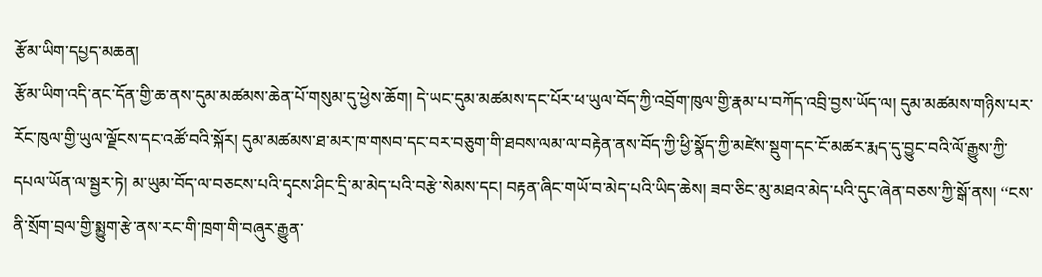རྩོམ་ཡིག་དཔྱད་མཆན།
རྩོམ་ཡིག་འདི་ནང་དོན་གྱི་ཆ་ནས་དུམ་མཚམས་ཆེན་པོ་གསུམ་དུ་ཕྱེས་ཆོག། དེ་ཡང་དུམ་མཚམས་དང་པོར་ཕ་ཡུལ་བོད་ཀྱི་འབྲོག་ཁུལ་གྱི་རྣམ་པ་བཀོད་འབྲི་བྱས་ཡོད་ལ། དུམ་མཚམས་གཉིས་པར་རོང་ཁུལ་གྱི་ཡུལ་ལྗོངས་དང་འཚོ་བའི་སྐོར། དུམ་མཚམས་ཐ་མར་ཁ་གསབ་དང་བར་བཅུག་གི་ཐབས་ལམ་ལ་བརྟེན་ནས་བོད་ཀྱི་ཕྱི་སྣོད་ཀྱི་མཛེས་སྡུག་དང་ངོ་མཚར་རྨད་དུ་བྱུང་བའི་ལོ་རྒྱུས་ཀྱི་དཔལ་ཡོན་ལ་སྦྱར་ཏེ། མ་ཡུམ་བོད་ལ་བཅངས་པའི་དྭངས་ཤིང་དྲི་མ་མེད་པའི་བརྩེ་སེམས་དང། བརྟན་ཞིང་གཡོ་བ་མེད་པའི་ཡིད་ཆེས། ཟབ་ཅིང་མུ་མཐའ་མེད་པའི་དུང་ཞེན་བཅས་ཀྱི་སྒོ་ནས། ‘‘ངས་ནི་སྲོག་བྲལ་གྱི་སྨྱུག་རྩེ་ནས་རང་གི་ཁྲག་གི་བཞུར་རྒྱུན་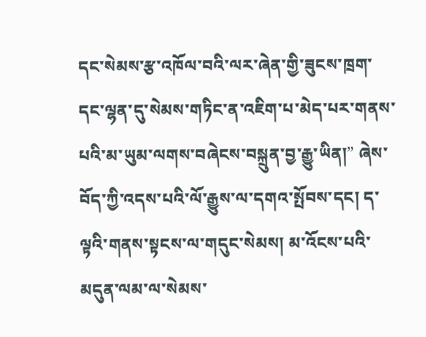དང་སེམས་རྩ་འཁོལ་བའི་ལར་ཞེན་གྱི་ཟུངས་ཁྲག་དང་ལྷན་དུ་སེམས་གཏིང་ན་འཇིག་པ་མེད་པར་གནས་པའི་མ་ཡུམ་ལགས་བཞེངས་བསྐྲུན་བྱ་རྒྱུ་ཡིན།” ཞེས་བོད་ཀྱི་འདས་པའི་ལོ་རྒྱུས་ལ་དགའ་སྤོབས་དང། ད་ལྟའི་གནས་སྟངས་ལ་གདུང་སེམས། མ་འོངས་པའི་མདུན་ལམ་ལ་སེམས་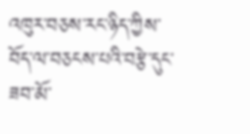འཁུར་བཅས་རང་ཉིད་ཀྱིས་བོད་ལ་བཅངས་པའི་བརྩེ་དུང་ཟབ་མོ་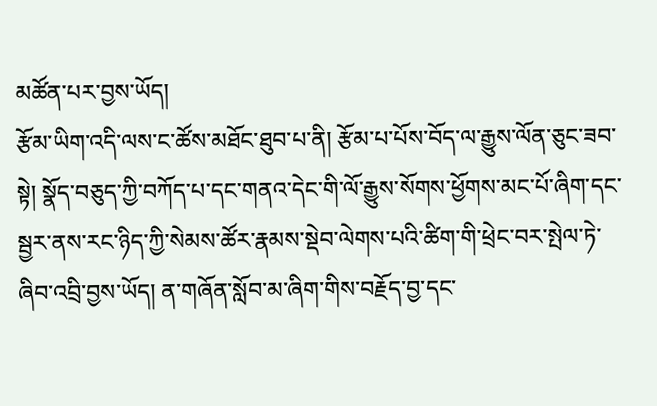མཚོན་པར་བྱས་ཡོད།
རྩོམ་ཡིག་འདི་ལས་ང་ཚོས་མཐོང་ཐུབ་པ་ནི། རྩོམ་པ་པོས་བོད་ལ་རྒྱུས་ལོན་ཅུང་ཟབ་སྟེ། སྣོད་བཅུད་ཀྱི་བཀོད་པ་དང་གནའ་དེང་གི་ལོ་རྒྱུས་སོགས་ཕྱོགས་མང་པོ་ཞིག་དང་སྦྱར་ནས་རང་ཉིད་ཀྱི་སེམས་ཚོར་རྣམས་སྡེབ་ལེགས་པའི་ཚིག་གི་ཕྲེང་བར་སྤེལ་ཏེ་ཞིབ་འབྲི་བྱས་ཡོད། ན་གཞོན་སློབ་མ་ཞིག་གིས་བརྗོད་བྱ་དང་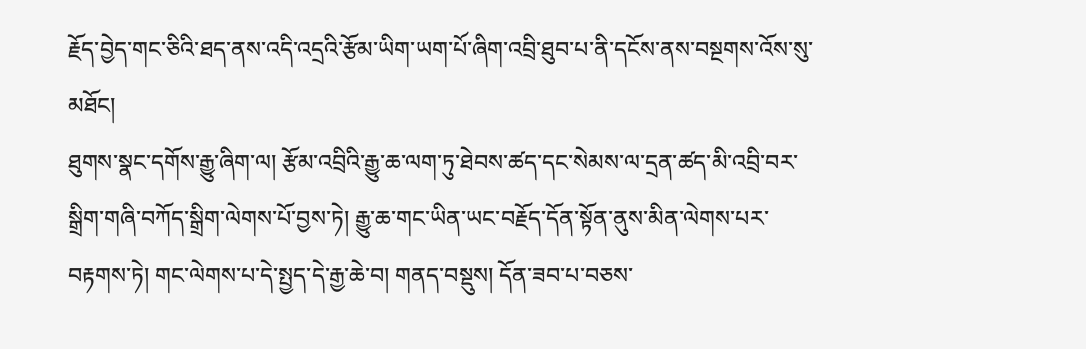རྗོད་བྱེད་གང་ཅིའི་ཐད་ནས་འདི་འདྲའི་རྩོམ་ཡིག་ཡག་པོ་ཞིག་འབྲི་ཐུབ་པ་ནི་དངོས་ནས་བསྔགས་འོས་སུ་མཐོང།
ཐུགས་སྣང་དགོས་རྒྱུ་ཞིག་ལ། རྩོམ་འབྲིའི་རྒྱུ་ཆ་ལག་ཏུ་ཐེབས་ཚད་དང་སེམས་ལ་དྲན་ཚད་མི་འབྲི་བར་སྒྲིག་གཞི་བཀོད་སྒྲིག་ལེགས་པོ་བྱས་ཏེ། རྒྱུ་ཆ་གང་ཡིན་ཡང་བརྗོད་དོན་སྟོན་ནུས་མིན་ལེགས་པར་བརྟགས་ཏེ། གང་ལེགས་པ་དེ་སྤྱད་དེ་རྒྱ་ཆེ་བ། གནད་བསྡུས། དོན་ཟབ་པ་བཅས་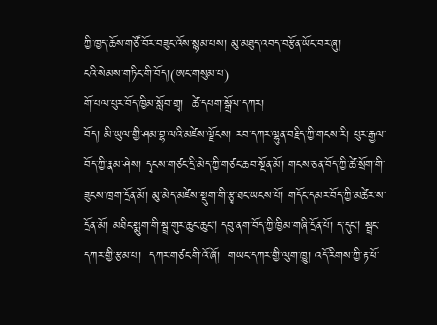ཀྱི་ཁྱད་ཆོས་གཙོ་བོར་བཟུང་འོས་སྙམ་པས། མུ་མཐུད་འབད་བརྩོན་ཡོང་བར་ཞུ།
ངའི་སེམས་གཏིང་གི་བོད།(ཨང་གསུམ་པ)
གོ་པལ་པུར་བོད་ཁྱིམ་སློབ་གྲྭ།  ཚེ་དཔག་སྒྲོལ་དཀར།
བོད། མི་ཡུལ་གྱི་ཤམ་བྷ་ལའི་མཛེས་ལྗོངས། རབ་དཀར་ལྷུན་བརྗིད་ཀྱི་གངས་རི། པུར་རྒྱལ་བོད་ཀྱི་རྣམ་ཤེས། དྭངས་གཙང་དྲི་མེད་ཀྱི་གཙང་ཆབ་སྔོན་མོ། གངས་ཅན་བོད་ཀྱི་ཚེ་སྲོག་གི་ཟུངས་ཁྲག་དྲོན་མོ། མུ་མེད་མཛེས་སྡུག་གི་རྩྭ་ཐང་ཡངས་པོ། གདོང་དམར་བོད་ཀྱི་མཚེར་ས་དྲོན་མོ། མཐིང་སྨུག་གི་སྦྲ་གུར་ཆུང་ཆུང། དབུ་ནག་བོད་ཀྱི་ཁྱིམ་གཞི་དྲོན་པོ། ད་དུང། སྦྲང་དཀར་གྱི་རྩམ་པ།  དཀར་གཙང་གི་འོ་ཞོ།  གཡང་དཀར་གྱི་ལུག་ཁྱུ། འདོ་རིགས་ཀྱི་རྟ་ཕོ་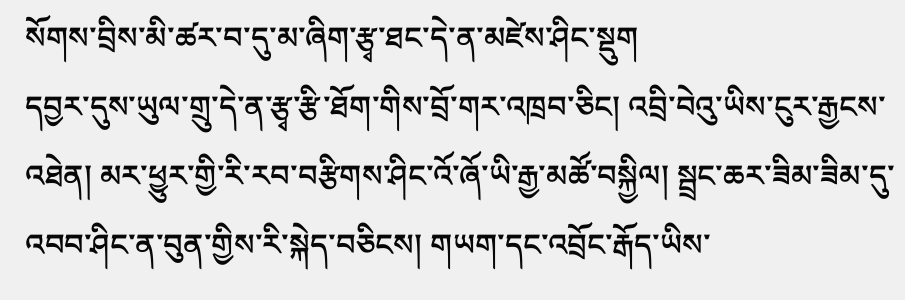སོགས་བྲིས་མི་ཚར་བ་དུ་མ་ཞིག་རྩྭ་ཐང་དེ་ན་མཛེས་ཤིང་སྡུག
དབྱར་དུས་ཡུལ་གྲུ་དེ་ན་རྩྭ་རྩི་ཐོག་གིས་བྲོ་གར་འཁྲབ་ཅིང། འབྲི་བེའུ་ཡིས་ངུར་རྒྱངས་འཐེན། མར་ཕྱུར་གྱི་རི་རབ་བརྩིགས་ཤིང་འོ་ཞོ་ཡི་རྒྱ་མཚོ་བསྐྱིལ། སྦྲང་ཆར་ཟིམ་ཟིམ་དུ་འབབ་ཤིང་ན་བུན་གྱིས་རི་སྐེད་བཅིངས། གཡག་དང་འབྲོང་རྒོད་ཡིས་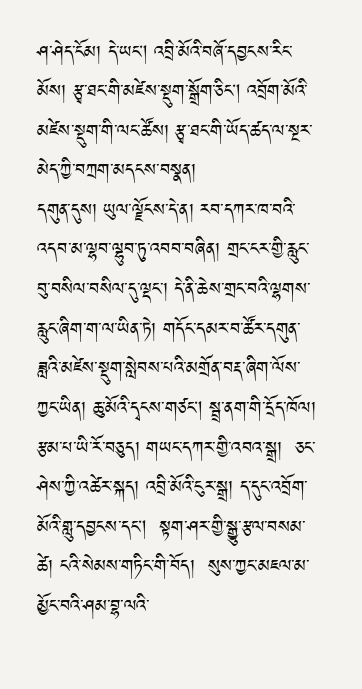ཤ་ཤེད་ངོམ། དེ་ཡང། འབྲི་མོའི་བཞོ་དབྱངས་རིང་མོས། རྩྭ་ཐང་གི་མཛེས་སྡུག་སྒྲོག་ཅིང། འབྲོག་མོའི་མཛེས་སྡུག་གི་ལང་ཚོས། རྩྭ་ཐང་གི་ཡོད་ཚད་ལ་སྔར་མེད་ཀྱི་བཀྲག་མདངས་བསྣན།
དགུན་དུས། ཡུལ་ལྗོངས་དེ་ན། རབ་དཀར་ཁ་བའི་འདབ་མ་ལྷབ་ལྷུབ་ཏུ་འབབ་བཞིན། གྲང་ངར་གྱི་རླུང་བུ་བསིལ་བསིལ་དུ་ལྡང་། དེ་ནི་ཆེས་གྲང་བའི་ལྷགས་རླུང་ཞིག་ག་ལ་ཡིན་ཏེ། གདོང་དམར་བ་ཚོར་དགུན་ཟླའི་མཛེས་སྡུག་སླེབས་པའི་མགྲོན་བརྡ་ཞིག་ལོས་ཀྱང་ཡིན། ཆུ་མོའི་དྭངས་གཙང། སྦྲ་ནག་གི་དྲོད་ཁོལ། རྩམ་པ་ཡི་རོ་བཅུད། གཡང་དཀར་གྱི་འབའ་སྒྲ།  ཅང་ཤེས་ཀྱི་འཚེར་སྐད། འབྲི་མོའི་ངུར་སྒྲ། ད་དུང་འབྲོག་མོའི་གླུ་དབྱངས་དང།  སྟག་ཤར་གྱི་སྒྱུ་རྩལ་བསམ་ཚེ། ངའི་སེམས་གཏིང་གི་བོད།  སུས་ཀྱང་མཇལ་མ་མྱོང་བའི་ཤམ་བྷ་ལའི་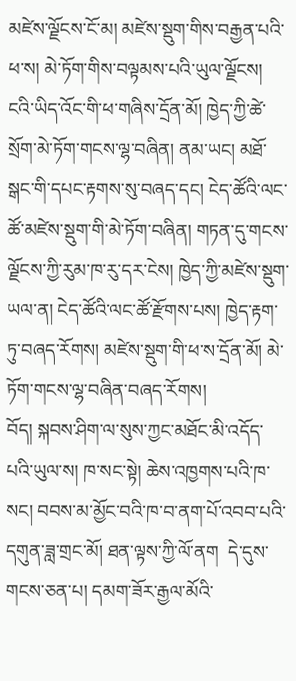མཛེས་ལྗོངས་ངོ་མ། མཛེས་སྡུག་གིས་བརྒྱན་པའི་ཕ་ས། མེ་ཏོག་གིས་བལྟམས་པའི་ཡུལ་ལྗོངས། ངའི་ཡིད་འོང་གི་ཕ་གཞིས་དྲོན་མོ། ཁྱེད་ཀྱི་ཚེ་སྲོག་མེ་ཏོག་གངས་ལྷ་བཞིན། ནམ་ཡང། མཐོ་སྒང་གི་དཔང་རྟགས་སུ་བཞད་དང། ངེད་ཚོའི་ལང་ཚོ་མཛེས་སྡུག་གི་མེ་ཏོག་བཞིན། གཏན་དུ་གངས་ལྗོངས་ཀྱི་རུམ་ཁ་རུ་དར་ངེས། ཁྱེད་ཀྱི་མཛེས་སྡུག་ཡལ་ན། ངེད་ཚོའི་ལང་ཚོ་རྫོགས་པས། ཁྱེད་རྟག་ཏུ་བཞད་རོགས། མཛེས་སྡུག་གི་ཕ་ས་དྲོན་མོ། མེ་ཏོག་གངས་ལྷ་བཞིན་བཞད་རོགས།
བོད། སྐབས་ཤིག་ལ་སུས་ཀྱང་མཐོང་མི་འདོད་པའི་ཡུལ་ས། ཁ་སང་སྟེ། ཆེས་འཁྱགས་པའི་ཁ་སང། བབས་མ་མྱོང་བའི་ཁ་བ་ནག་པོ་འབབ་པའི་དགུན་ཟླ་གྲང་མོ། ཐན་ལྟས་ཀྱི་ལོ་ནག  དེ་དུས་གངས་ཅན་པ། དམག་ཟོར་རྒྱལ་མོའི་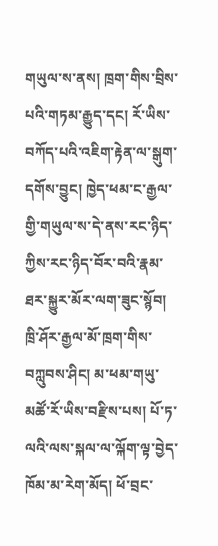གཡུལ་ས་ནས། ཁྲག་གིས་བྲིས་པའི་གཏམ་རྒྱུད་དང། རོ་ཡིས་བཀོད་པའི་འཇིག་རྟེན་ལ་སྒུག་དགོས་བྱུང། ཁྱེད་ཕམ་ང་རྒྱལ་གྱི་གཡུལ་ས་དེ་ནས་རང་ཉིད་ཀྱིས་རང་ཉིད་བོར་བའི་རྣམ་ཐར་སྐྱུར་མོར་ལག་ཟུང་སྙོབ། ཁྲི་ཤོར་རྒྱལ་མོ་ཁྲག་གིས་བཀླུབས་ཤིང། མ་ཕམ་གཡུ་མཚོ་རོ་ཡིས་བརྫིས་པས། པོ་ཏ་ལའི་ལས་སྐལ་ལ་ལྐོག་ལྟ་བྱེད་ཁོམ་མ་རེག་མོད། ཕོ་བྲང་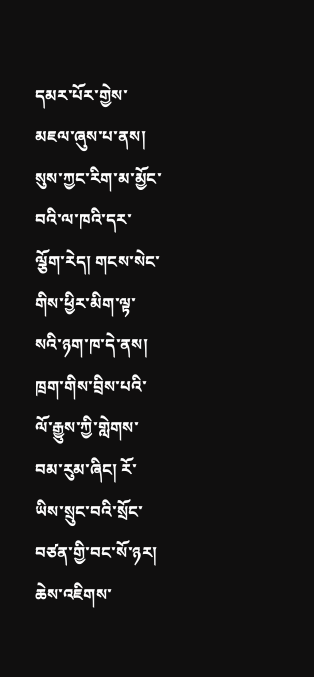དམར་པོར་གྱེས་མཇལ་ཞུས་པ་ནས། སུས་ཀྱང་རིག་མ་མྱོང་བའི་ལ་ཁའི་དར་ལྕོག་རེད། གངས་སེང་གིས་ཕྱིར་མིག་ལྟ་སའི་ཉག་ཁ་དེ་ནས། ཁྲག་གིས་བྲིས་པའི་ལོ་རྒྱུས་ཀྱི་གླེགས་བམ་རུམ་ཞིང། རོ་ཡིས་སྲུང་བའི་སྲོང་བཙན་གྱི་བང་སོ་ཉར། ཆེས་འཇིགས་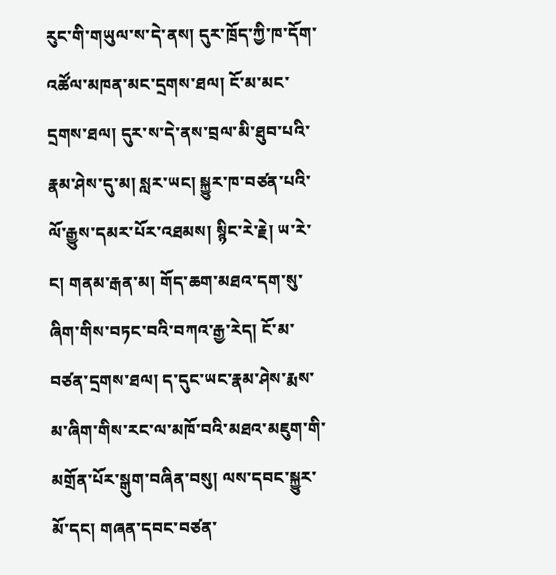རུང་གི་གཡུལ་ས་དེ་ནས། དུར་ཁྲོད་ཀྱི་ཁ་དོག་འཚོལ་མཁན་མང་དྲགས་ཐལ། ངོ་མ་མང་དྲགས་ཐལ། དུར་ས་དེ་ནས་བྲལ་མི་ཐུབ་པའི་རྣམ་ཤེས་དུ་མ། སླར་ཡང། སྐྱུར་ཁ་བཙན་པའི་ལོ་རྒྱུས་དམར་པོར་འཐམས། སྙིང་རེ་རྗེ། ཡ་རེ་ང། གནམ་རྒན་མ། གོད་ཆག་མཐའ་དག་སུ་ཞིག་གིས་བཏང་བའི་བཀའ་རྒྱ་རེད། ངོ་མ་བཙན་དྲགས་ཐལ། ད་དུང་ཡང་རྣམ་ཤེས་རྨས་མ་ཞིག་གིས་རང་ལ་མཁོ་བའི་མཐའ་མཇུག་གི་མགྲོན་པོར་སྒུག་བཞིན་བསུ། ལས་དབང་སྐྱུར་མོ་དང། གཞན་དབང་བཙན་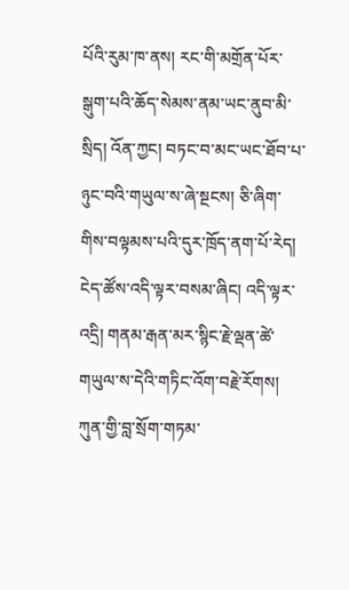པོའི་རུམ་ཁ་ནས། རང་གི་མགྲོན་པོར་སྒུག་པའི་ཆོད་སེམས་ནམ་ཡང་ནུབ་མི་སྲིད། འོན་ཀྱང། བཏང་བ་མང་ཡང་ཐོབ་པ་ཉུང་བའི་གཡུལ་ས་ཞེ་སྔངས། ཅི་ཞིག་གིས་བལྟམས་པའི་དུར་ཁྲོད་ནག་པོ་རེད། ངེད་ཚོས་འདི་ལྟར་བསམ་ཞིང། འདི་ལྟར་འདྲི། གནམ་རྒན་མར་སྙིང་རྗེ་ལྡན་ཚེ་གཡུལ་ས་དེའི་གཏིང་འོག་བརྗེ་རོགས།  ཀུན་གྱི་བླ་སྲོག་གཏམ་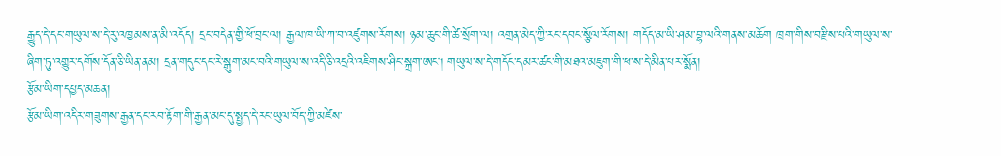རྒྱུད་དེ་དང་གཡུལ་ས་དེ་རུ་འཁྱམས་ན་མི་འདོད། དྲང་བདེན་གྱི་ཕོ་བྲང་ལ། རྒྱལ་ཁ་ཡི་ཀ་བ་འཛུགས་རོགས། ཉམ་ཆུང་གི་ཚེ་སྲོག་ལ། འགྲན་མེད་ཀྱི་རང་དབང་སྩོལ་རོགས། གདོད་མ་ཡི་ཤམ་བྷ་ལའི་གནས་མཆོག ཁྲག་གིས་བརྫིས་པའི་གཡུལ་ས་ཞིག་ཏུ་འགྱུར་དགོས་དོན་ཅི་ཡིན་ནམ། དྲན་གདུང་དང་རེ་སྒུག་མང་བའི་གཡུལ་ས་འདི་ཅི་འདྲའི་འཇིགས་ཤིང་སྐྲག་ཨང། གཡུལ་ས་དེ་གདོང་དམར་ཚང་གི་མཐའ་མཇུག་གི་ཕ་ས་དེ་མིན་པར་སྨོན།
རྩོམ་ཡིག་དཔྱད་མཆན།
རྩོམ་ཡིག་འདིར་གཟུགས་རྒྱན་དང་རབ་རྟོག་གི་རྒྱན་མང་དུ་སྤྱད་དེ་རང་ཡུལ་བོད་ཀྱི་མཛེས་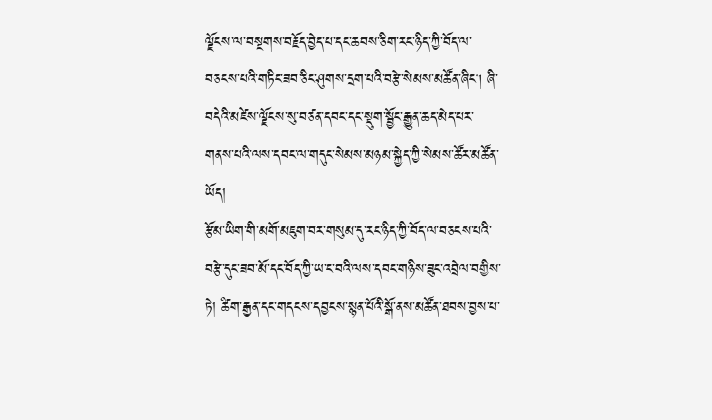ལྗོངས་ལ་བསྔགས་བརྗོད་བྱེད་པ་དང་ཆབས་ཅིག་རང་ཉིད་ཀྱི་བོད་ལ་བཅངས་པའི་གཏིང་ཟབ་ཅིང་ཤུགས་དྲག་པའི་བརྩེ་སེམས་མཚོན་ཞིང། ཞི་བདེའི་མཛེས་ལྗོངས་སུ་བཙན་དབང་དང་སྡུག་སྦྱོང་རྒྱུན་ཆད་མེད་པར་གནས་པའི་ལས་དབང་ལ་གདུང་སེམས་མཉམ་སྐྱེད་ཀྱི་སེམས་ཚོར་མཚོན་ཡོད།
རྩོམ་ཡིག་གི་མགོ་མཇུག་བར་གསུམ་དུ་རང་ཉིད་ཀྱི་བོད་ལ་བཅངས་པའི་བརྩེ་དུང་ཟབ་མོ་དང་བོད་ཀྱི་ཡ་ང་བའི་ལས་དབང་གཉིས་ཟུང་འབྲེལ་བགྱིས་ཏེ། ཚིག་རྒྱན་དང་གདངས་དབྱངས་སྙན་པོའི་སྒོ་ནས་མཚོན་ཐབས་བྱས་པ་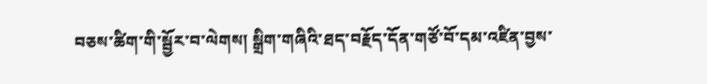བཅས་ཚིག་གི་སྦྱོར་བ་ལེགས། སྒྲིག་གཞིའི་ཐད་བརྗོད་དོན་གཙོ་བོ་དམ་འཛིན་བྱས་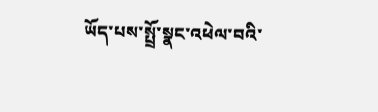ཡོད་པས་སྤྲོ་སྣང་འཕེལ་བའི་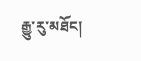རྒྱུ་རུ་མཐོང།